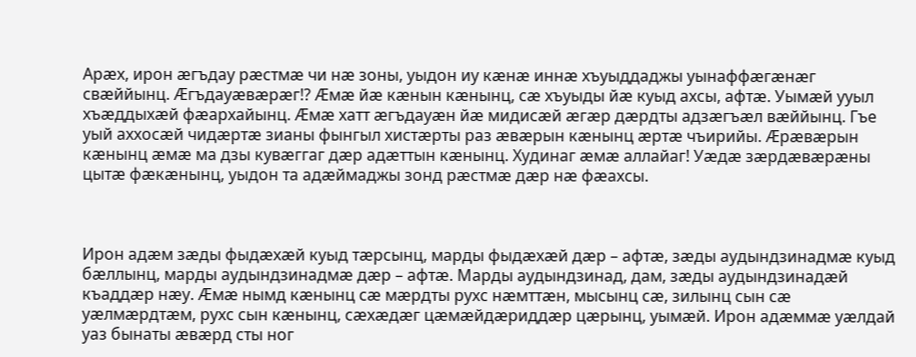Арæх, ирон æгъдау рæстмæ чи нæ зоны, уыдон иу кæнæ иннæ хъуыддаджы уынаффæгæнæг свæййынц. Æгъдауæвæрæг!? Æмæ йæ кæнын кæнынц, сæ хъуыды йæ куыд ахсы, афтæ. Уымæй ууыл хъæддыхæй фæархайынц. Æмæ хатт æгъдауæн йæ мидисæй æгæр дæрдты адзæгъæл вæййынц. Гъе уый аххосæй чидæртæ зианы фынгыл хистæрты раз æвæрын кæнынц æртæ чъирийы. Æрæвæрын кæнынц æмæ ма дзы кувæггаг дæр адæттын кæнынц. Худинаг æмæ аллайаг! Уæдæ зæрдæвæрæны цытæ фæкæнынц, уыдон та адæймаджы зонд рæстмæ дæр нæ фæахсы.



Ирон адæм зæды фыдæхæй куыд тæрсынц, марды фыдæхæй дæр – афтæ, зæды аудындзинадмæ куыд бæллынц, марды аудындзинадмæ дæр – афтæ. Марды аудындзинад, дам, зæды аудындзинадæй къаддæр нæу. Æмæ нымд кæнынц сæ мæрдты рухс нæмттæн, мысынц сæ, зилынц сын сæ уæлмæрдтæм, рухс сын кæнынц, сæхæдæг цæмæйдæриддæр цæрынц, уымæй. Ирон адæммæ уæлдай уаз бынаты æвæрд сты ног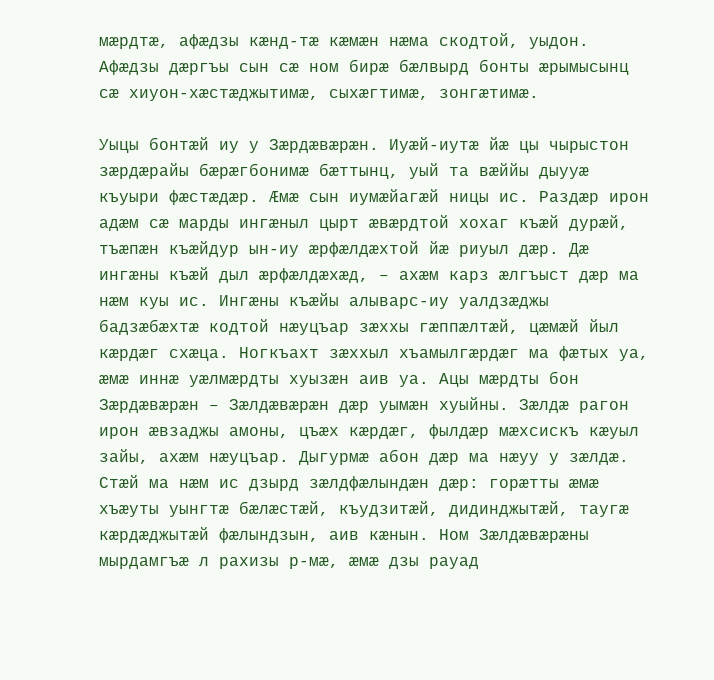мæрдтæ, афæдзы кæнд-тæ кæмæн нæма скодтой, уыдон. Афæдзы дæргъы сын сæ ном бирæ бæлвырд бонты æрымысынц сæ хиуон-хæстæджытимæ, сыхæгтимæ, зонгæтимæ.

Уыцы бонтæй иу у Зæрдæвæрæн. Иуæй-иутæ йæ цы чырыстон зæрдæрайы бæрæгбонимæ бæттынц, уый та вæййы дыууæ къуыри фæстæдæр. Æмæ сын иумæйагæй ницы ис. Раздæр ирон адæм сæ марды ингæныл цырт æвæрдтой хохаг къæй дурæй, тъæпæн къæйдур ын-иу æрфæлдæхтой йæ риуыл дæр. Дæ ингæны къæй дыл æрфæлдæхæд, – ахæм карз æлгъыст дæр ма нæм куы ис. Ингæны къæйы алыварс-иу уалдзæджы бадзæбæхтæ кодтой нæуцъар зæххы гæппæлтæй, цæмæй йыл кæрдæг схæца. Ногкъахт зæххыл хъамылгæрдæг ма фæтых уа, æмæ иннæ уæлмæрдты хуызæн аив уа. Ацы мæрдты бон Зæрдæвæрæн – Зæлдæвæрæн дæр уымæн хуыйны. Зæлдæ рагон ирон æвзаджы амоны, цъæх кæрдæг, фылдæр мæхсискъ кæуыл зайы, ахæм нæуцъар. Дыгурмæ абон дæр ма нæуу у зæлдæ. Стæй ма нæм ис дзырд зæлдфæлындæн дæр: горæтты æмæ хъæуты уынгтæ бæлæстæй, къудзитæй, дидинджытæй, таугæ кæрдæджытæй фæлындзын, аив кæнын. Ном Зæлдæвæрæны мырдамгъæ л рахизы р-мæ, æмæ дзы рауад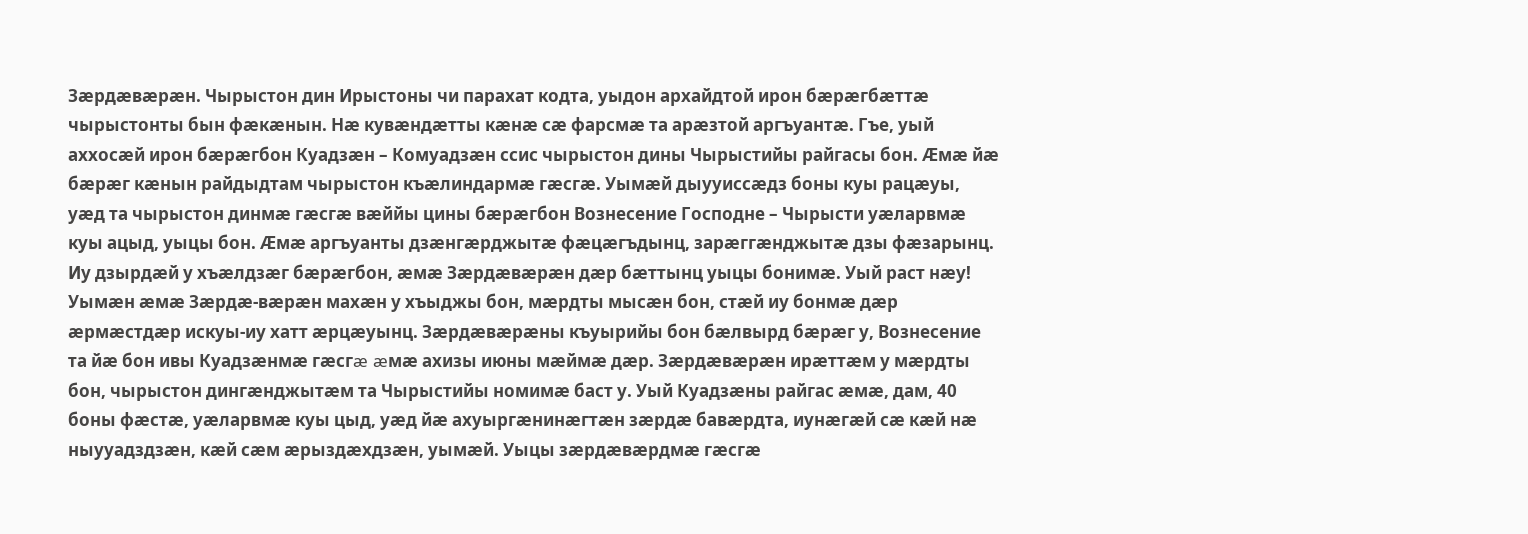Зæрдæвæрæн. Чырыстон дин Ирыстоны чи парахат кодта, уыдон архайдтой ирон бæрæгбæттæ чырыстонты бын фæкæнын. Нæ кувæндæтты кæнæ сæ фарсмæ та арæзтой аргъуантæ. Гъе, уый аххосæй ирон бæрæгбон Куадзæн – Комуадзæн ссис чырыстон дины Чырыстийы райгасы бон. Æмæ йæ бæрæг кæнын райдыдтам чырыстон къæлиндармæ гæсгæ. Уымæй дыууиссæдз боны куы рацæуы, уæд та чырыстон динмæ гæсгæ вæййы цины бæрæгбон Вознесение Господне – Чырысти уæларвмæ куы ацыд, уыцы бон. Æмæ аргъуанты дзæнгæрджытæ фæцæгъдынц, зарæггæнджытæ дзы фæзарынц. Иу дзырдæй у хъæлдзæг бæрæгбон, æмæ Зæрдæвæрæн дæр бæттынц уыцы бонимæ. Уый раст нæу! Уымæн æмæ Зæрдæ-вæрæн махæн у хъыджы бон, мæрдты мысæн бон, стæй иу бонмæ дæр æрмæстдæр искуы-иу хатт æрцæуынц. Зæрдæвæрæны къуырийы бон бæлвырд бæрæг у, Вознесение та йæ бон ивы Куадзæнмæ гæсгæ æмæ ахизы июны мæймæ дæр. Зæрдæвæрæн ирæттæм у мæрдты бон, чырыстон дингæнджытæм та Чырыстийы номимæ баст у. Уый Куадзæны райгас æмæ, дам, 40 боны фæстæ, уæларвмæ куы цыд, уæд йæ ахуыргæнинæгтæн зæрдæ бавæрдта, иунæгæй сæ кæй нæ ныууадздзæн, кæй сæм æрыздæхдзæн, уымæй. Уыцы зæрдæвæрдмæ гæсгæ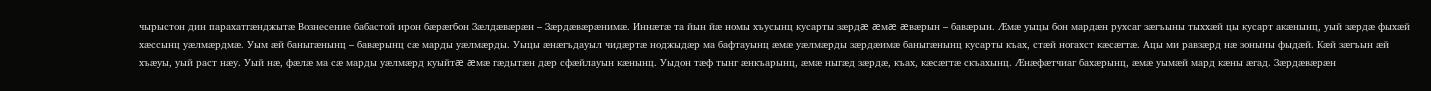чырыстон дин парахатгæнджытæ Вознесение бабастой ирон бæрæгбон Зæлдæвæрæн – Зæрдæвæрæнимæ. Иннæтæ та йын йæ номы хъусынц кусарты зæрдæ æмæ æвæрын – бавæрын. Æмæ уыцы бон мардæн рухсаг зæгъыны тыххæй цы кусарт акæнынц, уый зæрдæ фыхæй хæссынц уæлмæрдмæ. Уым æй баныгæнынц – бавæрынц сæ марды уæлмæрды. Уыцы æнæгъдауыл чидæртæ ноджыдæр ма бафтауынц æмæ уæлмæрды зæрдæимæ баныгæнынц кусарты къах, стæй ногахст кæсæгтæ. Ацы ми равзæрд нæ зоныны фыдæй. Кæй зæгъын æй хъæуы, уый раст нæу. Уый нæ, фæлæ ма сæ марды уæлмæрд куыйтæ æмæ гæдытæн дæр сфæйлауын кæнынц. Уыдон тæф тынг æнкъарынц, æмæ ныгæд зæрдæ, къах, кæсæгтæ скъахынц. Æнæфæтчиаг бахæрынц, æмæ уымæй мард кæны æгад. Зæрдæвæрæн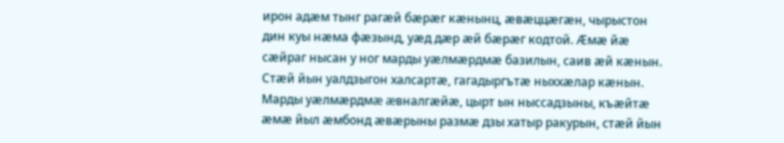ирон адæм тынг рагæй бæрæг кæнынц, æвæццæгæн, чырыстон дин куы нæма фæзынд, уæд дæр æй бæрæг кодтой. Æмæ йæ сæйраг нысан у ног марды уæлмæрдмæ базилын, саив æй кæнын. Стæй йын уалдзыгон халсартæ, гагадыргътæ ныххæлар кæнын. Марды уæлмæрдмæ æвналгæйæ, цырт ын ныссадзыны, къæйтæ æмæ йыл æмбонд æвæрыны размæ дзы хатыр ракурын, стæй йын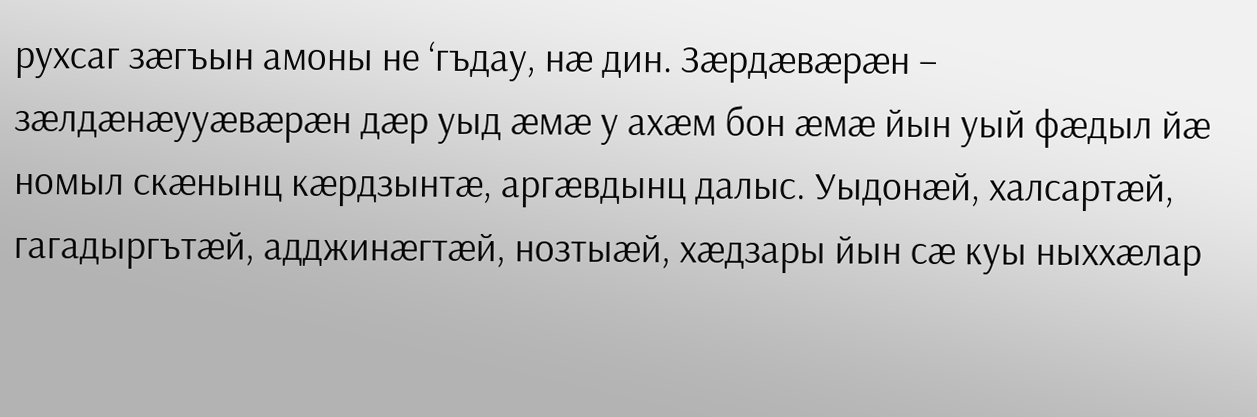рухсаг зæгъын амоны не ‘гъдау, нæ дин. Зæрдæвæрæн – зæлдæнæууæвæрæн дæр уыд æмæ у ахæм бон æмæ йын уый фæдыл йæ номыл скæнынц кæрдзынтæ, аргæвдынц далыс. Уыдонæй, халсартæй, гагадыргътæй, адджинæгтæй, нозтыæй, хæдзары йын сæ куы ныххæлар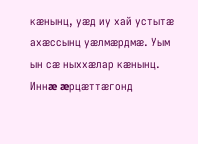кæнынц, уæд иу хай устытæ ахæссынц уæлмæрдмæ. Уым ын сæ ныххæлар кæнынц. Иннæ æрцæттæгонд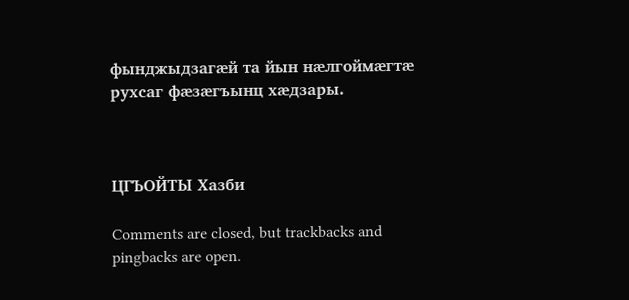фынджыдзагæй та йын нæлгоймæгтæ рухсаг фæзæгъынц хæдзары.



ЦГЪОЙТЫ Хазби

Comments are closed, but trackbacks and pingbacks are open.